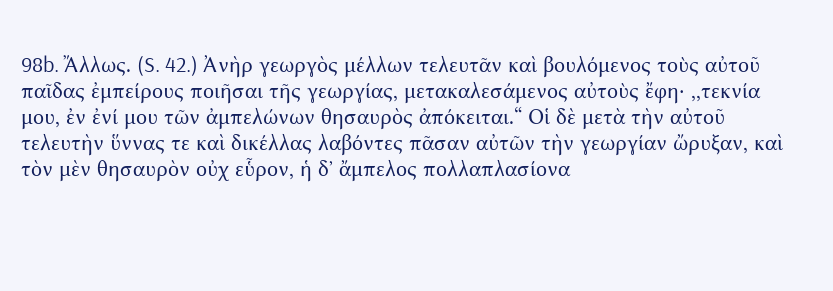98b. Ἄλλως. (S. 42.) Ἀνὴρ γεωργὸς μέλλων τελευτᾶν καὶ βουλόμενος τοὺς αὐτοῦ παῖδας ἐμπείρους ποιῆσαι τῆς γεωργίας, μετακαλεσάμενος αὐτοὺς ἔφη· ,,τεκνία μου, ἐν ἐνί μου τῶν ἀμπελώνων θησαυρὸς ἀπόκειται.“ Οἱ δὲ μετὰ τὴν αὐτοῦ τελευτὴν ὕννας τε καὶ δικέλλας λαβόντες πᾶσαν αὐτῶν τὴν γεωργίαν ὤρυξαν, καὶ τὸν μὲν θησαυρὸν οὐχ εὗρον, ἡ δʼ ἄμπελος πολλαπλασίονα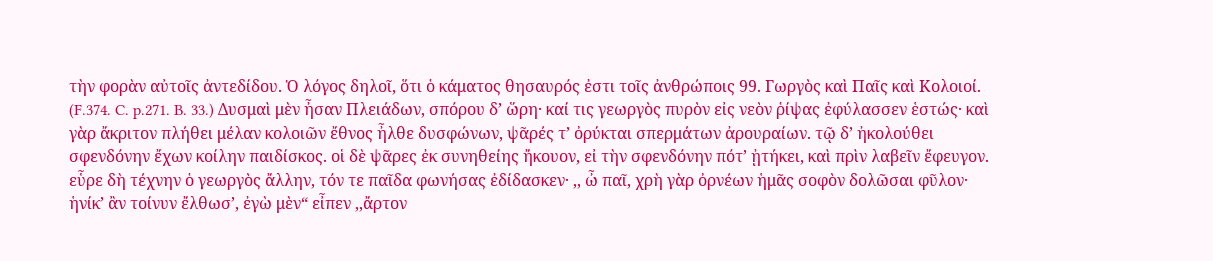τὴν φορὰν αὐτοῖς ἀντεδίδου. Ὁ λόγος δηλοῖ, ὅτι ὁ κάματος θησαυρός ἐστι τοῖς ἀνθρώποις 99. Γωργὸς καὶ Παῖς καὶ Κολοιοί. (F.374. C. p.271. B. 33.) Δυσμαὶ μὲν ἦσαν Πλειάδων, σπόρου δʼ ὥρη· καί τις γεωργὸς πυρὸν εἰς νεὸν ῥίψας ἐφύλασσεν ἑστώς· καὶ γὰρ ἄκριτον πλήθει μέλαν κολοιῶν ἔθνος ἦλθε δυσφώνων, ψᾶρές τʼ ὀρύκται σπερμάτων ἀρουραίων. τῷ δʼ ἠκολούθει σφενδόνην ἔχων κοίλην παιδίσκος. οἱ δὲ ψᾶρες ἐκ συνηθείης ἤκουον, εἰ τὴν σφενδόνην πότʼ ᾐτήκει, καὶ πρὶν λαβεῖν ἔφευγον. εὗρε δὴ τέχνην ὁ γεωργὸς ἄλλην, τόν τε παῖδα φωνήσας ἐδίδασκεν· ,, ὦ παῖ, χρὴ γὰρ ὀρνέων ἡμᾶς σοφὸν δολῶσαι φῦλον· ἡνίκʼ ἂν τοίνυν ἔλθωσ’, ἐγὼ μὲν“ εἶπεν ,,ἄρτον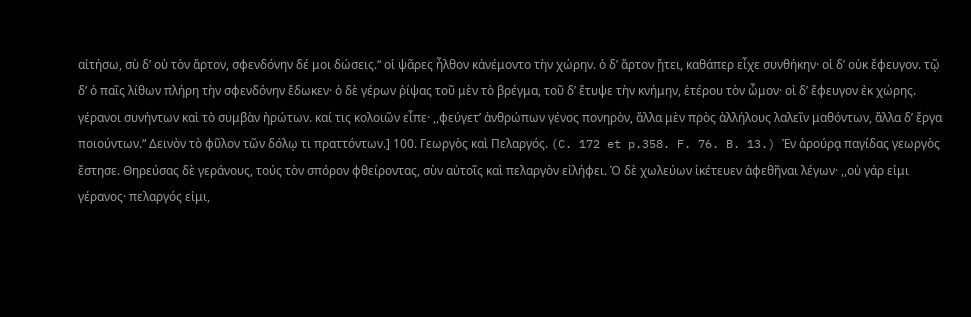αἰτήσω, σὺ δʼ οὐ τὸν ἄρτον, σφενδόνην δέ μοι δώσεις.“ οἱ ψᾶρες ἦλθον κἀνέμοντο τὴν χώρην. ὁ δʼ ἄρτον ᾔτει, καθάπερ εἶχε συνθήκην· οἱ δʼ οὐκ ἔφευγον. τῷ δʼ ὁ παῖς λίθων πλήρη τὴν σφενδόνην ἔδωκεν· ὁ δὲ γέρων ῥίψας τοῦ μὲν τὸ βρέγμα, τοῦ δʼ ἔτυψε τὴν κνήμην, ἑτέρου τὸν ὦμον· οἱ δʼ ἔφευγον ἐκ χώρης. γέρανοι συνήντων καὶ τὸ συμβὰν ἠρώτων. καί τις κολοιῶν εἶπε· ,,φεύγετʼ ἀνθρώπων γένος πονηρὸν, ἄλλα μὲν πρὸς ἀλλήλους λαλεῖν μαθόντων, ἄλλα δʼ ἔργα ποιούντων.“ Δεινὸν τὸ φῦλον τῶν δόλῳ τι πραττόντων.] 100. Γεωργὸς καὶ Πελαργός. (C. 172 et p.358. F. 76. B. 13.) Ἐν ἀρούρᾳ παγίδας γεωργὸς ἔστησε. Θηρεύσας δὲ γεράνους, τούς τὸν σπόρον φθείροντας, σὺν αὐτοῖς καὶ πελαργὸν εἰλήφει. Ὁ δὲ χωλεύων ἱκέτευεν ἀφεθῆναι λέγων· ,,οὐ γάρ εἰμι γέρανος· πελαργός εἰμι,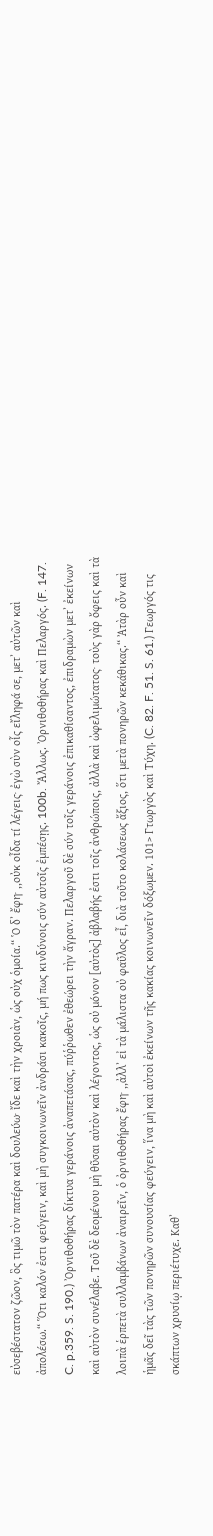εὐσεβέστατον ζῶον, ὃς τιμῶ τὸν πατέρα καὶ δουλεύω· ἴδε καὶ τὴν χροιὰν, ὡς οὐχ ὁμοία.“ Ὁ δʼ ἔφη· ,,οὐκ οἶδα τί λέγεις· ἐγὼ σὺν οἷς εἴληφά σε, μετʼ αὐτῶν καὶ ἀπολέσω.“ Ὅτι καλόν ἐστι φεύγειν, καὶ μὴ συγκοινωνεῖν ἀνδράσι κακοῖς, μή πως κινδύνοις σύν αὐτοῖς ἐμπέσῃς. 100b. Ἄλλως. Ὀρνιθοθήρας καὶ Πελαργός. (F. 147. C. p.359. S. 190.) Ὀρνιθοθήρας δίκτυα γεράνοις ἀναπετάσας, πύῥῥωθεν ἐθεώρει τὴν ἄγραν. Πελαργοῦ δὲ σύν τοῖς γεράνοις ἐπικαθίσαντος, ἐπιδραμὼν μετʼ ἐκείνων καὶ αὐτὸν συνέλαβε. Τοῦ δὲ δεομένου μὴ θῦσαι αὐτὸν καὶ λέγοντος, ὡς οὐ μόνον [αὐτὸς] ἀβλαβής ἐστι τοῖς ἀνθρώποις, ἀλλὰ καὶ ὠφελιμώτατος· τοὺς γὰρ ὄφεις καὶ τὰ λοιπὰ ἑρπετὰ συλλαμβάνων ἀναιρεῖν, ὁ ὀρνιθοθήρας ἔφη· ,,ἀλλʼ εἰ τὰ μάλιστα οὐ φαῦλος εἶ, διὰ τοῦτο κολάσεως ἄξιος, ὅτι μετὰ πονηρῶν κεκάθικας.“ Ἀτὰρ οὖν καὶ ἡμᾶς δεῖ τὰς τῶν πονηρῶν συνουσίας φεύγειν, ἵνα μὴ καὶ αὐτοὶ ἐκείνων τῆς κακίας κοινωνεῖν δόξωμεν. 101> Γτωργὸς καὶ Τύχη. (C. 82. F. 51. S. 61.) Γεωργός τις σκάπτων χρυσίῳ περιέτυχε. Καθʼ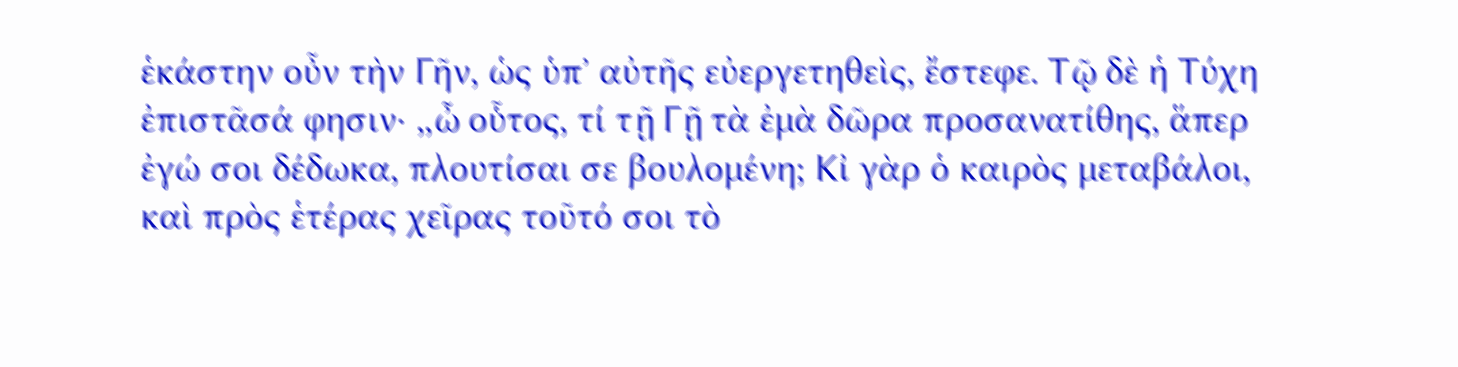ἑκάστην οὖν τὴν Γῆν, ὡς ὑπʼ αὐτῆς εὐεργετηθεὶς, ἔστεφε. Τῷ δὲ ἡ Τύχη ἐπιστᾶσά φησιν· ,,ὦ οὗτος, τί τῇ Γῇ τὰ ἐμὰ δῶρα προσανατίθης, ἅπερ ἐγώ σοι δέδωκα, πλουτίσαι σε βουλομένη; Κἰ γὰρ ὁ καιρὸς μεταβάλοι, καὶ πρὸς ἑτέρας χεῖρας τοῦτό σοι τὸ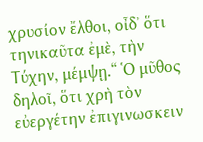χρυσίον ἔλθοι, οἶδʼ ὅτι τηνικαῦτα ἐμὲ, τὴν Τύχην, μέμψῃ.“ Ὁ μῦθος δηλοῖ, ὅτι χρὴ τὸν εὐεργέτην ἐπιγινωσκειν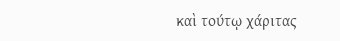καὶ τούτῳ χάριτας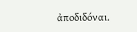ἀποδιδόναι.